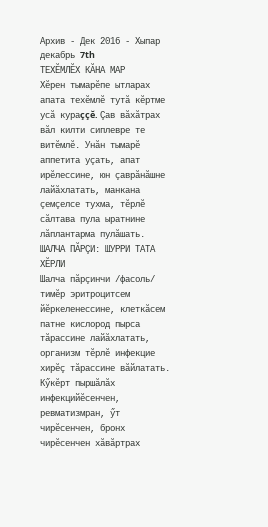Архив - Дек 2016 - Хыпар
декабрь 7th
ТЕХĔМЛĔХ КĂНА МАР
Хĕрен тымарĕпе ытларах апата техĕмлĕ тутă кĕртме усă кураççĕ. Çав вăхăтрах вăл килти сиплевре те витĕмлĕ. Унăн тымарĕ аппетита уçать, апат ирĕлессине, юн çаврăнăшне лайăхлатать, манкана çемçелсе тухма, тĕрлĕ сăлтава пула ыратнине лăплантарма пулăшать.
ШАЛЧА ПĂРÇИ: ШУРРИ ТАТА ХĔРЛИ
Шалча пăрçинчи /фасоль/ тимĕр эритроцитсем йĕркеленессине, клеткăсем патне кислород пырса тăрассине лайăхлатать, организм тĕрлĕ инфекцие хирĕç тăрассине вăйлатать. Кӳкĕрт пыршăлăх инфекцийĕсенчен, ревматизмран, ӳт чирĕсенчен, бронх чирĕсенчен хăвăртрах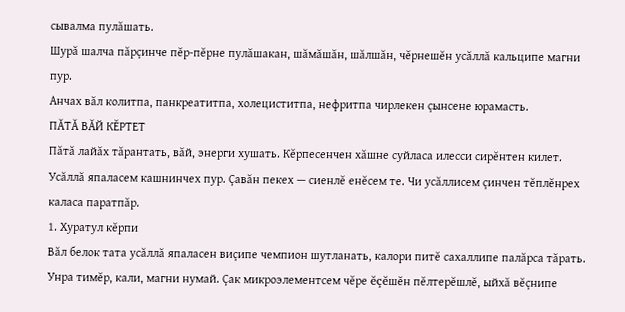сывалма пулăшать.
Шурă шалча пăрçинче пĕр-пĕрне пулăшакан, шăмăшăн, шăлшăн, чĕрнешĕн усăллă кальципе магни пур.
Анчах вăл колитпа, панкреатитпа, холециститпа, нефритпа чирлекен çынсене юрамасть.
ПĂТĂ ВĂЙ КĔРТЕТ
Пăтă лайăх тăрантать, вăй, энерги хушать. Кĕрпесенчен хăшне суйласа илесси сирĕнтен килет. Усăллă япаласем кашнинчех пур. Çавăн пекех — сиенлĕ енĕсем те. Чи усăллисем çинчен тĕплĕнрех каласа паратпăр.
1. Хуратул кĕрпи
Вăл белок тата усăллă япаласен виçипе чемпион шутланать, калори питĕ сахаллипе палăрса тăрать. Унра тимĕр, кали, магни нумай. Çак микроэлементсем чĕре ĕçĕшĕн пĕлтерĕшлĕ, ыйхă вĕçнипе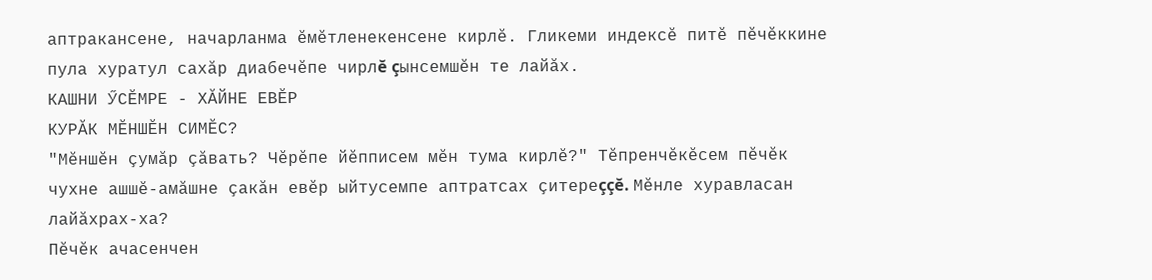аптракансене, начарланма ĕмĕтленекенсене кирлĕ. Гликеми индексĕ питĕ пĕчĕккине пула хуратул сахăр диабечĕпе чирлĕ çынсемшĕн те лайăх.
КАШНИ ӲСĔМРЕ - ХĂЙНЕ ЕВĔР
КУРĂК МĔНШĔН СИМĔС?
"Мĕншĕн çумăр çăвать? Чĕрĕпе йĕпписем мĕн тума кирлĕ?" Тĕпренчĕкĕсем пĕчĕк чухне ашшĕ-амăшне çакăн евĕр ыйтусемпе аптратсах çитереççĕ. Мĕнле хуравласан лайăхрах-ха?
Пĕчĕк ачасенчен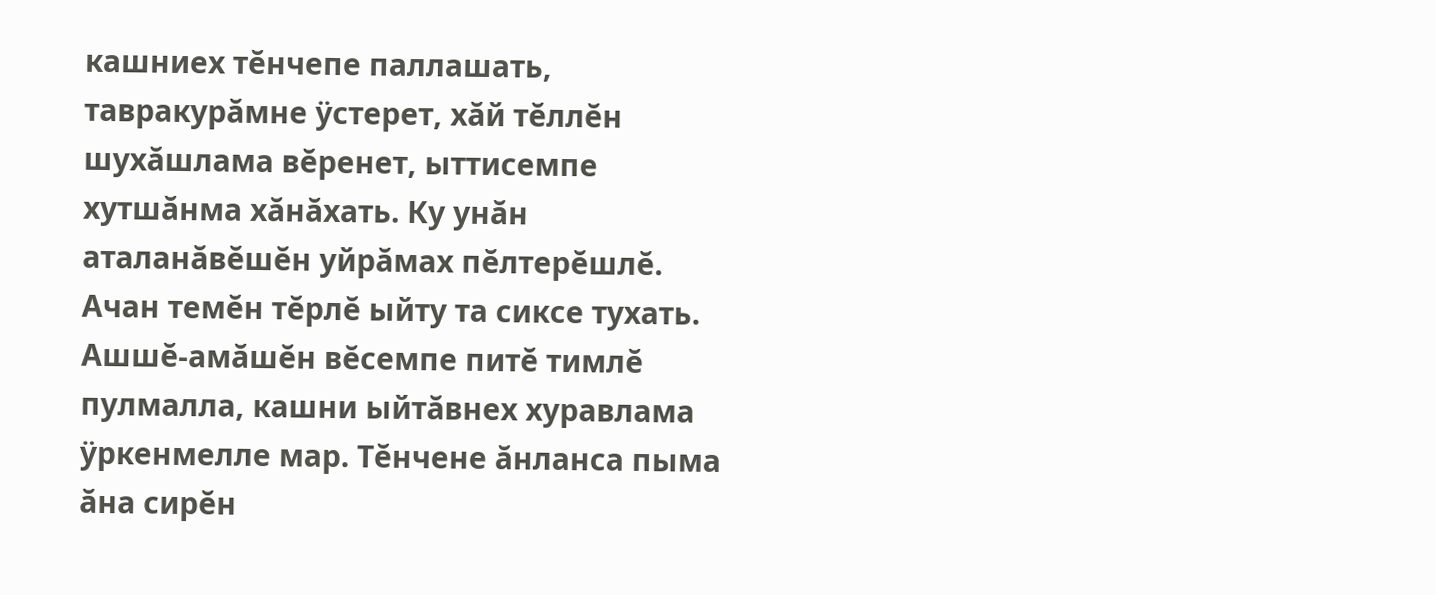кашниех тĕнчепе паллашать, тавракурăмне ÿстерет, хăй тĕллĕн шухăшлама вĕренет, ыттисемпе хутшăнма хăнăхать. Ку унăн аталанăвĕшĕн уйрăмах пĕлтерĕшлĕ. Ачан темĕн тĕрлĕ ыйту та сиксе тухать. Ашшĕ-амăшĕн вĕсемпе питĕ тимлĕ пулмалла, кашни ыйтăвнех хуравлама ÿркенмелле мар. Тĕнчене ăнланса пыма ăна сирĕн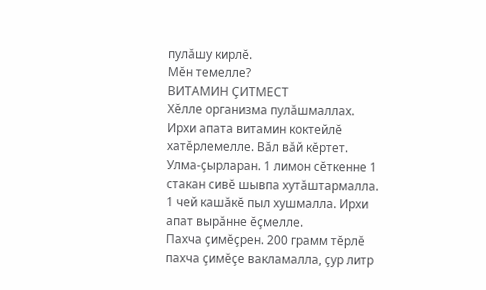пулăшу кирлĕ.
Мĕн темелле?
ВИТАМИН ÇИТМЕСТ
Хĕлле организма пулăшмаллах. Ирхи апата витамин коктейлĕ хатĕрлемелле. Вăл вăй кĕртет.
Улма-çырларан. 1 лимон сĕткенне 1 стакан сивĕ шывпа хутăштармалла. 1 чей кашăкĕ пыл хушмалла. Ирхи апат вырăнне ĕçмелле.
Пахча çимĕçрен. 200 грамм тĕрлĕ пахча çимĕçе вакламалла, çур литр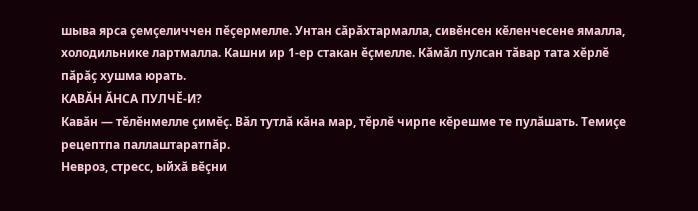шыва ярса çемçеличчен пĕçермелле. Унтан сăрăхтармалла, сивĕнсен кĕленчесене ямалла, холодильнике лартмалла. Кашни ир 1-ер стакан ĕçмелле. Кăмăл пулсан тăвар тата хĕрлĕ пăрăç хушма юрать.
КАВĂН ĂНСА ПУЛЧĔ-И?
Кавăн — тĕлĕнмелле çимĕç. Вăл тутлă кăна мар, тĕрлĕ чирпе кĕрешме те пулăшать. Темиçе рецептпа паллаштаратпăр.
Невроз, стресс, ыйхă вĕçни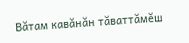Вăтам кавăнăн тăваттăмĕш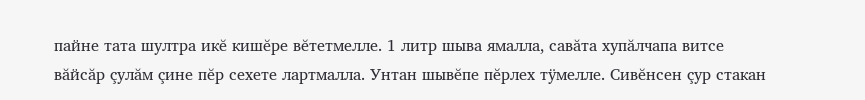пайне тата шултра икĕ кишĕре вĕтетмелле. 1 литр шыва ямалла, савăта хупăлчапа витсе вăйсăр çулăм çине пĕр сехете лартмалла. Унтан шывĕпе пĕрлех тÿмелле. Сивĕнсен çур стакан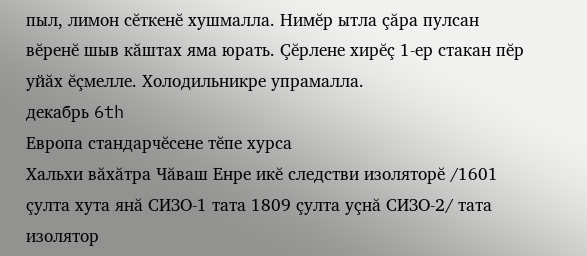пыл, лимон сĕткенĕ хушмалла. Нимĕр ытла çăра пулсан вĕренĕ шыв кăштах яма юрать. Çĕрлене хирĕç 1-ер стакан пĕр уйăх ĕçмелле. Холодильникре упрамалла.
декабрь 6th
Европа стандарчĕсене тĕпе хурса
Хальхи вăхăтра Чăваш Енре икĕ следстви изоляторĕ /1601 çулта хута янă СИЗО-1 тата 1809 çулта уçнă СИЗО-2/ тата изолятор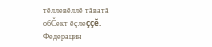тĕллевĕллĕ тăватă обČект ĕçлеççĕ. Федерацин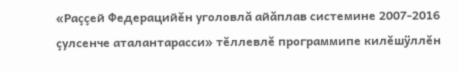«Раççей Федерацийĕн уголовлă айăплав системине 2007-2016 çулсенче аталантарасси» тĕллевлĕ программипе килĕшÿллĕн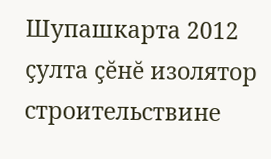Шупашкарта 2012 çулта çĕнĕ изолятор строительствине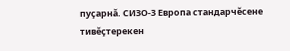пуçарнă. СИЗО-3 Европа стандарчĕсене тивĕçтерекен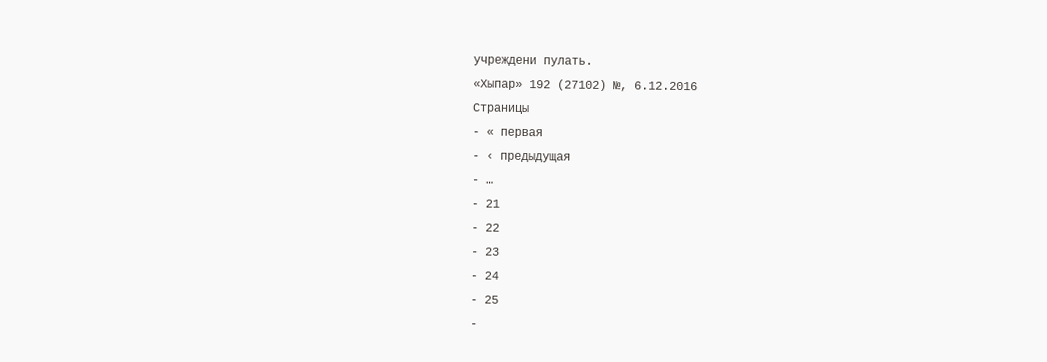учреждени пулать.
«Хыпар» 192 (27102) №, 6.12.2016
Страницы
- « первая
- ‹ предыдущая
- …
- 21
- 22
- 23
- 24
- 25
-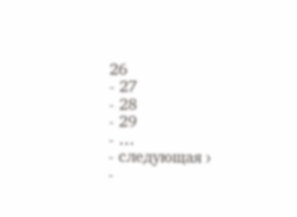26
- 27
- 28
- 29
- …
- следующая ›
-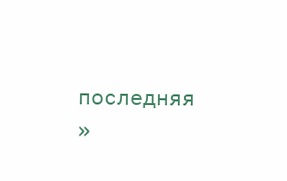последняя »